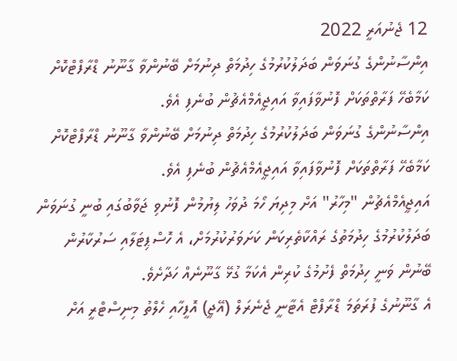12 ޖެނުއަރީ 2022
އިންސާނުންގެ ގުނަވަން ބަދަލުކުރުމުގެ ހިދުމަތް ދިނުމަށް ބޭނުންވާ ގާނޫނު ޑްރާފްޓްކޮށް ކަމާބެހޭ ފަރާތްތަކަށް ފޮނުވާފައިވާ އައިޖީއެމްއެޗުން ބުނެފި އެވެ.
އިންސާނުންގެ ގުނަވަން ބަދަލުކުރުމުގެ ހިދުމަތް ދިނުމަށް ބޭނުންވާ ގާނޫނު ޑްރާފްޓްކޮށް ކަމާބެހޭ ފަރާތްތަކަށް ފޮނުވާފައިވާ އައިޖީއެމްއެޗުން ބުނެފި އެވެ.
އައިޖީއެމްއެޗުން "މިހާރު" އަށް މިދިޔަ ހޯމަ ދުވަހު ލިޔުމުން ފޮނުވި ޖަވާބުގައި ބުނީ ގުނަވަން ބަދަލުކުރުމުގެ ހިދުމަތުގެ ރައްކާތެރިކަން ކަށަވަރުކުރުމަށް، އެ ހޮސްޕިޓަލާއި ސަރުކާރުން ބޭނުން ވަނީ ހިދުމަތް ފެށުމުގެ ކުރިން އެކަމާ ގުޅޭ ގާނޫނެއް ހަދާށެވެ.
އެ ގާނޫނުގެ ފުރަތަމަ ޑްރާފްޓް އެޓާނީ ޖެނެރަލް (އޭޖީ) އޮފީހާއި ހެލްތު މިނިސްޓްރީ އަށް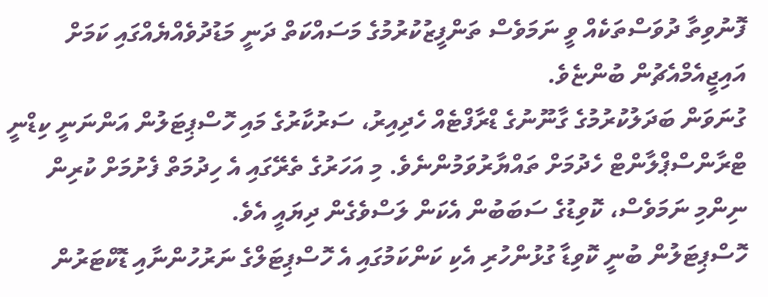ފޮނުވިތާ ދުވަސްތަކެއް ވީ ނަމަވެސް ތަންފީޒުކުރުމުގެ މަސައްކަތް ދަނީ މަޑުދުވެއްޔެއްގައި ކަމަށް އައިޖީއެމްއެޗުން ބުންޏެވެ.
ގުނަވަން ބަދަލުކުރުމުގެ ގާނޫނުގެ ޑްރާފްޓެއް ހެދިއިރު، ސަރުކާރުގެ މައި ހޮސްޕިޓަލުން އަންނަނީ ކިޑްނީ ޓްރާންސްޕްލާންޓް ހެދުމަށް ތައްޔާރުވަމުންނެވެ. މި އަހަރުގެ ތެރޭގައި އެ ހިދުމަތް ފެށުމަށް ކުރިން ނިންމި ނަމަވެސް، ކޮވިޑުގެ ސަބަބުން އެކަން ލަސްވެގެން ދިޔައީ އެވެ.
ހޮސްޕިޓަލުން ބުނީ ކޮވިޑާ ގުޅުންހުރި އެކި ކަންކަމުގައި އެ ހޮސްޕިޓަލްގެ ނަރުހުންނާއި ޑޮކްޓަރުން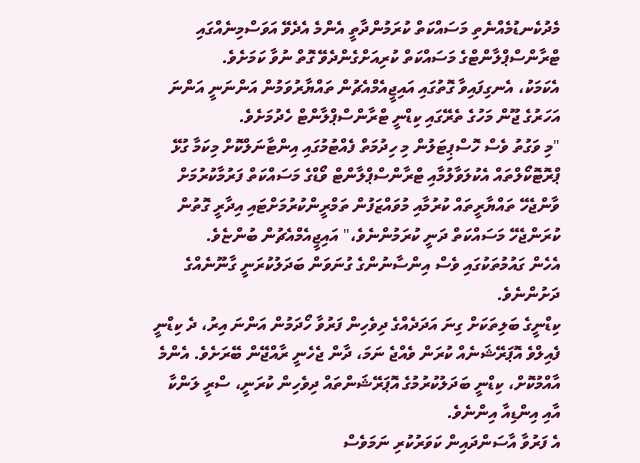މެދުކެނޑުމެއްނެތި މަސައްކަތް ކުރަމުންދާތީ އެންމެ އެދެވޭ އަވަސްމިނެއްގައި ޓްރާންސްޕްލާންޓްގެ މަސައްކަތް ކުރިއަށްގެންދެވޭ ގޮތް ނުވާ ކަމަށެވެ.
އެކަމަކު، އެނގިފައިވާ ގޮތުގައި އައިޖީއެމްއެޗުން ތައްޔާރުވަމުން އަންނަނީ އަންނަ އަހަރުގެ ޖޫން މަހުގެ ތެރޭގައި ކިޑްނީ ޓްރާންސްޕްލާންޓް ހެދުމަށެވެ.
"މި ވަގުތު ވެސް ހޮސްޕިޓަލުން މި ހިދުމަތް ފެއްޓުމުގައި އިންޓާނަލްކޮށް މިކަމާ ގުޅޭ ޕްރޮޓޮކޯލްތައް އެކުލަވާލުމާއި ޓްރާންސްޕްލާންޓް ވޯޑްގެ މަސައްކަތް ފަރުމާކުރުމަށް ވާންޖެހޭ ތައްޔާރީތައް ކުރުމާއި މުވައްޒަފުން ތަމްރީންކުރުމަށްޓައި އިދާރީ ގޮތުން ކުރަންޖެހޭ މަސައްކަތް ދަނީ ކުރަމުންނެވެ،" އައިޖީއެމްއެޗުން ބުންޏެވެ.
އެހެން ގައުމުތަކުގައި ވެސް އިންސާނުންގެ ގުނަވަން ބަދަލުކުރަނީ ގާނޫނެއްގެ ދަށުންނެވެ.
ކިޑްނީގެ ބަލިތަކަށް ގިނަ އަދަދެއްގެ ދިވެހިން ފަރުވާ ހޯދަމުން އަންނަ އިރު، ދެ ކިޑްނީ ފެއިލްވެ އޮޕަރޭޝަނެއް ކުރަން ވެއްޖެ ނަމަ، ދާން ޖެހެނީ ރާއްޖޭން ބޭރަށެވެ. އެންމެ އާއްމުކޮށް، ކިޑްނީ ބަދަލުކުރުމުގެ އޮޕަރޭޝަންތައް ދިވެހިން ކުރަނީ، ސްރީ ލަންކާ އާއި އިންޑިއާ އިންނެވެ.
އެ ފަރުވާ އާސަންދައިން ކަވަރުކުރި ނަމަވެސް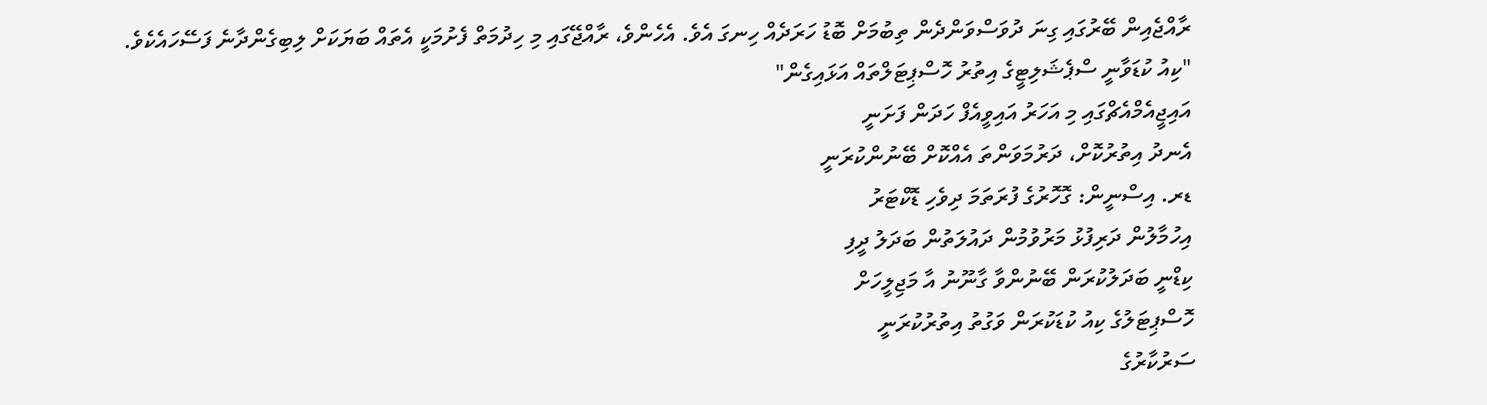ރާއްޖެއިން ބޭރުގައި ގިނަ ދުވަސްވަންދެން ތިބުމަށް ބޮޑު ހަރަދެއް ހިނގަ އެވެ. އެހެންވެ، ރާއްޖޭގައި މި ހިދުމަތް ފެށުމަކީ އެތައް ބަޔަކަށް ލިބިގެންދާނެ ފަސޭހައެކެވެ.
"ކިއު ކުޑަވާނީ ސްޕެޝަލިޓީގެ އިތުރު ހޮސްޕިޓަލްތައް އަޅައިގެން"
އައިޖީއެމްއެޗްގައި މި އަހަރު އައިވީއެފް ހަދަން ފަށަނީ
އެނދު އިތުރުކޮށް، ދަރުމަވަންތަ އެއްކޮށް ބޭނުންކުރަނީ
ޑރ. އިސްނީން: ގޮހޮރުގެ ފުރަތަމަ ދިވެހި ޑޮކްޓަރު
އިހުމާލުން ދަރިފުޅު މަރުވުމުން ދައުލަތުން ބަދަލު ދީފި
ކިޑްނީ ބަދަލުކުރަން ބޭނުންވާ ގާނޫނު އާ މަޖިލީހަށް
ހޮސްޕިޓަލުގެ ކިއު ކުޑަކުރަން ވަގުތު އިތުރުކުރަނީ
ސަރުކާރުގެ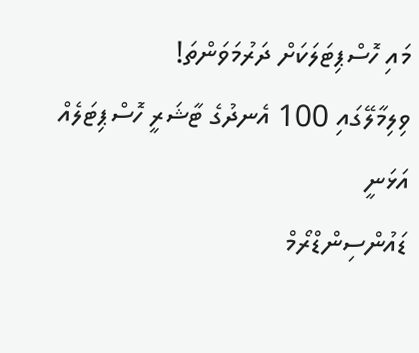މައި ހޮސްޕިޓަލަކަށް ދަރުމަވަންތަ!
ވިލިމާލޭގައި 100 އެނދުގެ ޓާޝަރީ ހޮސްޕިޓަލެއް އަޅަނީ
ޑައުންސިންޑްރޯމް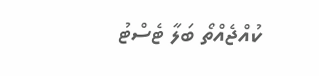ކުއްޖެއްތޯ ބަލާ ޓެސްޓު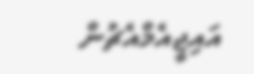އައިޖީއެމްއެޗުން